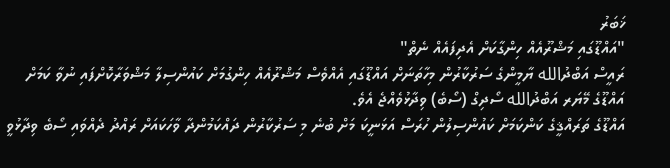ޚަބަރު
"އައްޑޫގައި މަޝްރޫއެއް ހިންގާކަށް އެދިފައެއް ނެތް"
ރައީސް އަބްދުالله ޔާމީންގެ ސަރުކާރުން މިހާތަނަށް އައްޑޫގައި އެއްވެސް މަޝްރޫއެއް ހިންގުމަށް ކައުންސިލާ މަޝްވަރާކޮށްފައި ނުވާ ކަމަށް އައްޑޫގެ މޭޔަރ އަބްދުالله ސޯދިގް (ސޯބެ) ވިދާޅުވެއްޖެ އެވެ.
އައްޑޫގެ ތަރައްޤީގެ ކަންކަމަށް ކައުންސިލުން ހުރަސް އަޅަނީކަ މަށް ބުނެ މި ސަރުކާރުން ދައްކަމުންދާ ވާހަކައަށް ރައްދު ދެއްވައި ސޯބެ ވިދާޅުވީ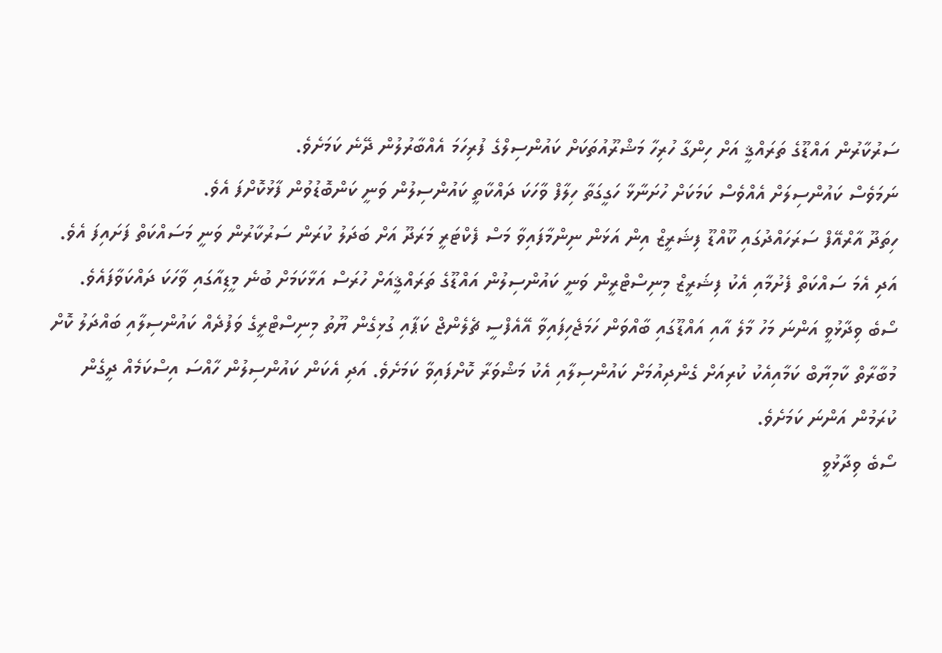ސަރުކާރުން އައްޑޫގެ ތަރައްޤީ އަށް ހިންގާ ހުރިހާ މަޝްރޫއުތަކަށް ކައުންސިލްގެ ފުރިހަމަ އެއްބާރުލުން ދޭނެ ކަމަށެވެ.
ނަމަވެސް ކައުންސިލަށް އެއްވެސް ކަމަކަށް ހުށަނާޅާ ހަގީގަތާ ހިލާފް ވާހަކަ ދައްކާތީ ކައުންސިލުން ވަނީ ކަންބޮޑުވުން ފާޅުކޮށްފަ އެވެ.
ހިތަދޫ އާރްއޭފް ސަރަހައްދުގައި ކޫއްޑޫ ފިޝަރީޒް އިން އަޅަން ނިންމާފައިވާ މަސް ފެކްޓަރީ މަރަދޫ އަށް ބަދަލު ކުރަން ސަރުކާރުން ވަނީ މަސައްކަތް ފަށައިފަ އެވެ. އަދި އެމަ ސައްކަތް ފެށުމާއި އެކު ފިޝަރީޒް މިނިސްޓްރީން ވަނީ ކައުންސިލުން އައްޑޫގެ ތަރައްޤީއަށް ހުރަސް އަޅާކަމަށް ބުނެ މީޑިއާގައި ވާހަކަ ދައްކަވާފައެވެ.
ސޯބެ ވިދާޅުވީ އަންނަ މަހު މާލެ އާއި އައްޑޫގައި ބާއްވަން ހަމަޖެހިފައިވާ އޭއެފްސީ ޗެލެންޖް ކަޕާއި ގުޅިގެން ޔޫތު މިނިސްޓްރީގެ ވަފުދެއް ކައުންސިލާއި ބައްދަލު ކޮށް މުބާރާތް ކާމިޔާބް ކަމާއިއެކު ކުރިއަށް ގެންދިއުމަށް ކައުންސިލާއި އެކު މަޝްވަރާ ކޮށްފައިވާ ކަމަށެވެ. އަދި އެކަން ކައުންސިލުން ހާއްސަ އިސްކަމެއް ދީގެން ކުރަމުން އަންނަ ކަމަށެވެ.
ސޯބެ ވިދާޅުވީ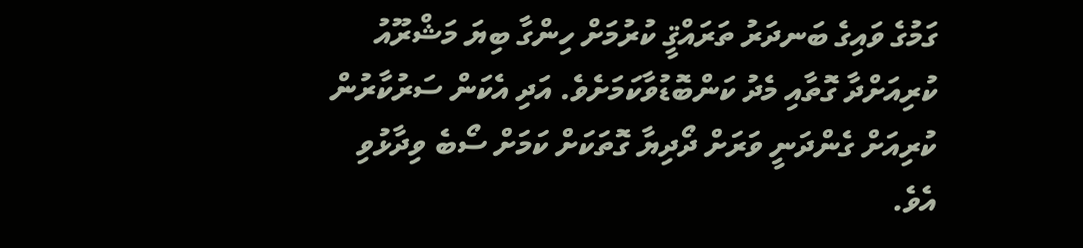ގަމުގެ ވައިގެ ބަނދަރު ތަރައްޤީ ކުރުމަށް ހިންގާ ބިޔަ މަޝްރޫއު ކުރިއަށްދާ ގޮތާއި މެދު ކަންބޮޑުވާކަމަށެވެ. އަދި އެކަން ސަރުކާރުން ކުރިއަށް ގެންދަނީ ވަރަށް ދޯދިޔާ ގޮތަކަށް ކަމަށް ސޯބެ ވިދާޅުވި އެވެ.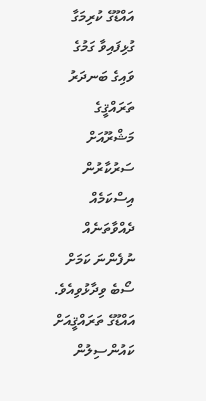އައްޑޫގެ ކުރިމަގާ ގުޅިފައިވާ ގަމުގެ ވައިގެ ބަނދަރު ތަރައްޤީގެ މަޝްރޫއަށް ސަރުކާރުން އިސްކަމެއް ދެއްވާތަނެއް ނުފެންނަ ކަމަށް ސޯބެ ވިދާޅުވިއެވެ.
އައްޑޫގެ ތަރައްޤީއަށް ކައުންސިލުން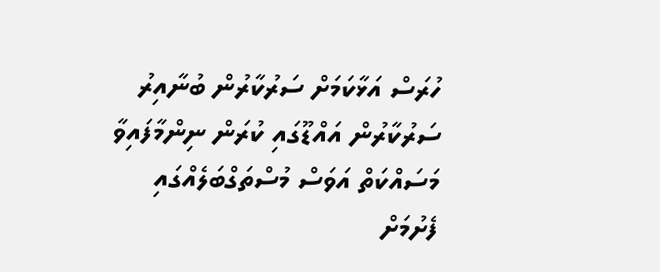ހުރަސް އަޅާކަމަށް ސަރުކާރުން ބުނާއިރު ސަރުކާރުން އައްޑޫގައި ކުރަން ނިންމާފައިވާ މަސައްކަތް އަވަސް މުސްތަގްބަލެއްގައި ފެށުމަށް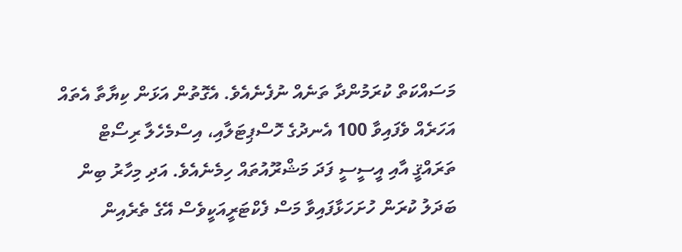މަސައްކަތް ކުރަމުންދާ ތަނެއް ނުފެނެއެވެ. އެގޮތުން އަޅަން ކިޔާތާ އެތައް އަހަރެއް ވެފައިވާ 100 އެނދުގެ ހޮސްޕިޓަލާއި، އިސްމެހެލާ ރިސޯޓް ތަރައްޤީ އާއި އީސީސީ ފަދަ މަޝްރޫއުތައް ހިމެނެއެވެ. އަދި މިހާރު ބިން ބަދަލު ކުރަން ހުށަހަޅާފައިވާ މަސް ފެކްޓަރީއަކީވެސް އޭގެ ތެރެއިން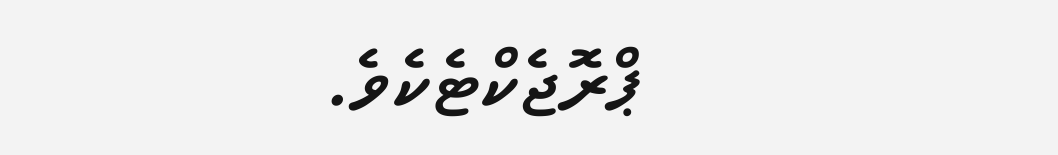ޕްރޮޖެކްޓެކެވެ.